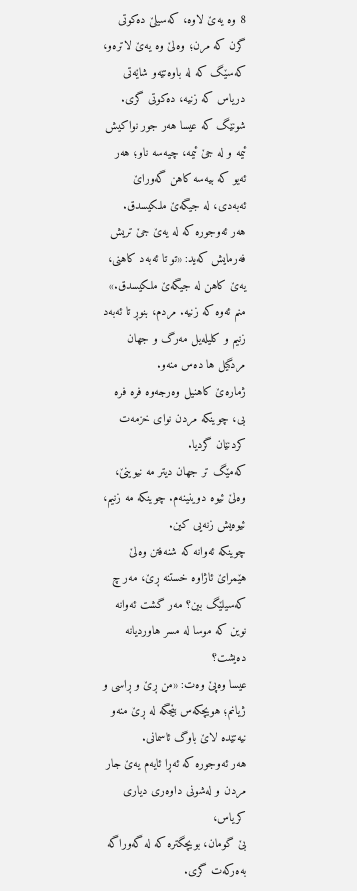8 وه یەێ لاوه، کەسیلێ دەکوتی گرن که مرن؛ وەلێ وه یەێ لاترەو، کەسێگ که له باوەتێەو شاێەتی دریاس که زنیه، دەکوتی گری.
شونێگ که عیسا هەر جور نواکیش ئیمه و له جێ ئیمه، چیەسه ناو؛ هەر ئەیو که بیەسه کاهن گەوراێ ئەبەدی، له جیگەێ ملکیسدق.
هەر ئەوجورە که له یەێ جێ تریش فەرمایش کەید: «تو تا ئەبەد کاهنی، یەێ کاهن له جیگەێ ملکیسدق.»
منم ئەوه که زنیه. مردم، بنوڕ تا ئەبەد زنیم و کلیلەیل مەرگ و جهان مردگیل ها دەس منەو.
ژمارەێ کاهنيل وەرجەوە فره فره بی، چوینکه مردن نوای خزمەت کردنێان گردیا.
کەمێگ تر جهان دیتر مه نیوینێ، وەلێ ئیوه دوینینەم. چوینکه مه زنیم، ئیوەیش زنەیی کین.
چوینکه ئەوانه که شنەفتن وەلێ هێمراێ ئاژاوە خستنه ڕێ، مەر چ کەسیلێگ بین؟ مەر گشت ئەوانه نوین که موسا له مسر هاوردیانه دەیشت؟
عیسا وەپێ وەت: «من ڕێ و ڕاسی و ژیانم؛ هویچکەس بێجگه له ڕێ منەو نیەتێدە لاێ باوگ ئاسمانی.
هەر ئەوجورە که ئەڕا ئایەم یەێ جار مردن و لەشونی داوەری دیاری کریاس،
بێ گومان، بویچگترە که له گەوراگه بەەرکەت گری.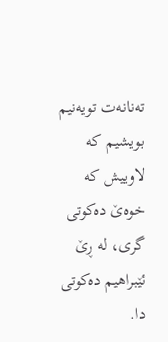تەنانەت تویەنیم بویشیم که لاوییش که خوەێ دەکوتی گری، له ڕێ ئێبراهیم دەکوتی دا.